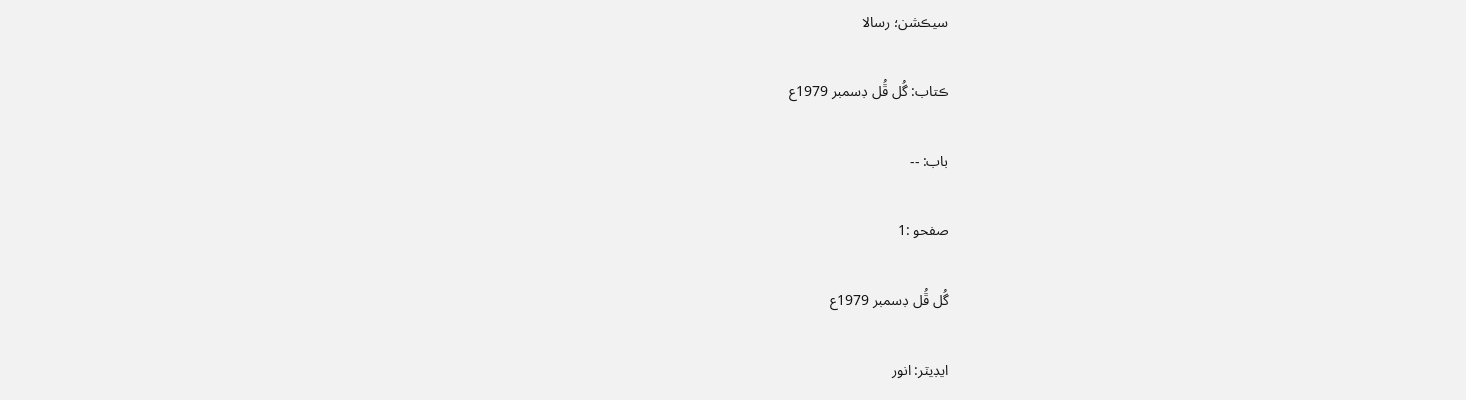سيڪشن؛ رسالا

ڪتاب: گُل ڦُل ڊسمبر 1979ع

باب: --

صفحو :1

گُل ڦُل ڊسمبر 1979ع

ايڊيٽر: انور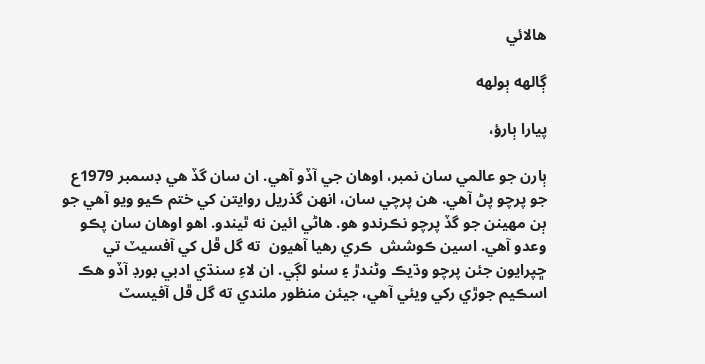هالائي

ڳالهه ٻولهه

پيارا ٻارؤ،

ٻارن جو عالمي سان نمبر، اوهان جي آڏو آهي. ان سان گڏ هي ڊسمبر 1979ع جو پرچو پڻ آهي. هن پرچي سان، انهن گذريل روايتن کي ختم ڪيو ويو آهي جو ٻن مهينن جو گڏ پرچو نڪرندو هو. هاڻي ائين نه ٿيندو. اهو اوهان سان پڪو وعدو آهي. اسين ڪوشش  ڪري رهيا آهيون  ته گل ڦل کي آفسيٽ تي ڇپرايون جئن پرچو وڌيڪ وڻندڙ ۽ سٺو لڳي. ان لاءِ سنڌي ادبي بورڊ آڏو هڪ اسڪيم جوڙي رکي ويئي آهي، جيئن منظور ملندي ته گل ڦل آفيسٽ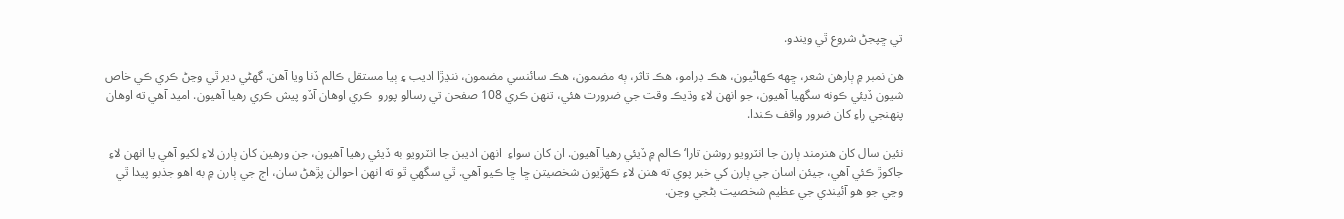تي ڇپجڻ شروع ٿي ويندو.

هن نمبر ۾ ٻارهن شعر، ڇهه ڪهاڻيون، هڪ ڊرامو، هڪ تاثر، ٻه مضمون، هڪ سائنسي مضمون، ننڍڙا اديب ۽ ٻيا مستقل ڪالم ڏنا ويا آهن. گهڻي دير ٿي وڃڻ ڪري ڪي خاص شيون ڏيئي ڪونه سگهيا آهيون، جو انهن لاءِ وڌيڪ وقت جي ضرورت هئي، تنهن ڪري 108 صفحن تي رسالو پورو  ڪري اوهان آڏو پيش ڪري رهيا آهيون. اميد آهي ته اوهان پنهنجي راءِ کان ضرور واقف ڪندا.

نئين سال کان هنرمند ٻارن جا انٽرويو روشن تارا‘ ڪالم ۾ ڏيئي رهيا آهيون. ان کان سواءِ  انهن اديبن جا انٽرويو به ڏيئي رهيا آهيون، جن ورهين کان ٻارن لاءِ لکيو آهي يا انهن لاءِ جاکوڙ ڪئي آهي، جيئن اسان جي ٻارن کي خبر پوي ته هنن لاءِ ڪهڙيون شخصيتن ڇا ڇا ڪيو آهي. ٿي سگهي ٿو ته انهن احوالن پڙهڻ سان، اڄ جي ٻارن ۾ به اهو جذبو پيدا ٿي وڃي جو هو آئيندي جي عظيم شخصيت بڻجي وڃن.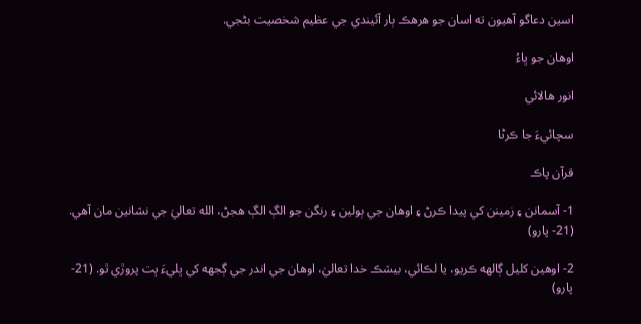اسين دعاگو آهيون ته اسان جو هرهڪ ٻار آئيندي جي عظيم شخصيت بڻجي.

اوهان جو ڀاءُ

انور هالائي

سچائيءَ جا ڪرڻا

قرآن پاڪ

1- آسمانن ۽ زمينن کي پيدا ڪرڻ ۽ اوهان جي ٻولين ۽ رنگن جو الڳ الڳ هجڻ، الله تعاليٰ جي نشانين مان آهي. (21- پارو)

2- اوهين کليل ڳالهه ڪريو، يا لڪائي، بيشڪ خدا تعاليٰ، اوهان جي اندر جي ڳجهه کي ڀليءَ ڀت پروڙي ٿو. (21- پارو)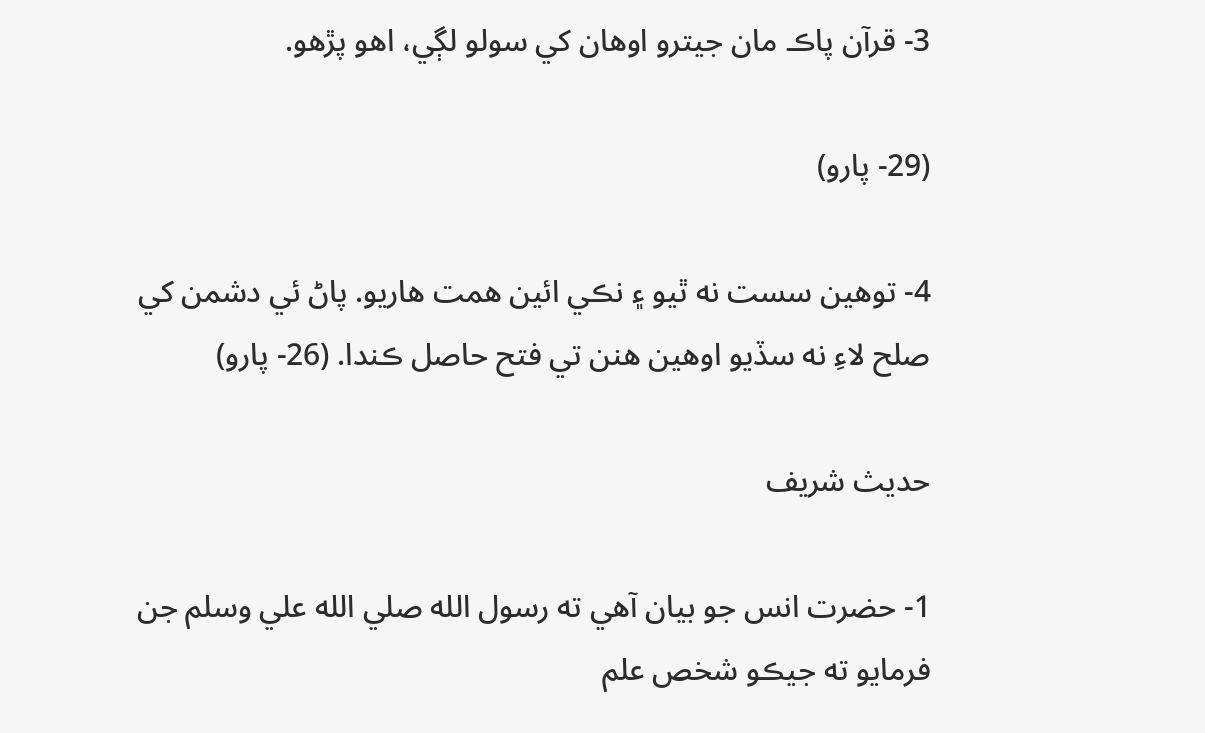3- قرآن پاڪ مان جيترو اوهان کي سولو لڳي، اهو پڙهو.

(29- پارو)

4- توهين سست نه ٿيو ۽ نڪي ائين همت هاريو. پاڻ ئي دشمن کي صلح لاءِ نه سڏيو اوهين هنن تي فتح حاصل ڪندا. (26- پارو)

حديث شريف

1- حضرت انس جو بيان آهي ته رسول الله صلي الله علي وسلم جن فرمايو ته جيڪو شخص علم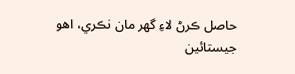حاصل ڪرڻ لاءِ گهر مان نڪري، اهو جيستائين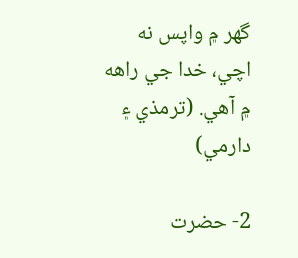گهر ۾ واپس نه اچي، خدا جي راهه ۾ آهي. (ترمذي ۽ دارمي)

2- حضرت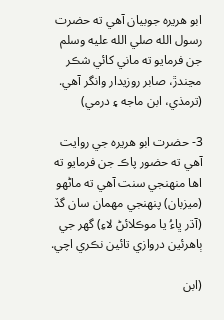ابو هريره جوبيان آهي ته حضرت رسول الله صلي الله عليه وسلم جن فرمايو ته ماني کائي شڪر مڃندڙ، صابر روزيدار وانگر آهي. (ترمذي، ابن ماجه ۽ درمي)

3- حضرت ابو هريره جي روايت آهي ته حضور پاڪ جن فرمايو ته اها منهنجي سنت آهي ته ماڻهو (ميزبان) پنهنجي مهمان سان گڏ (آڌر ڀاءُ يا موڪلائڻ لاءِ) گهر جي ٻاهرئين دروازي تائين نڪري اچي.

(ابن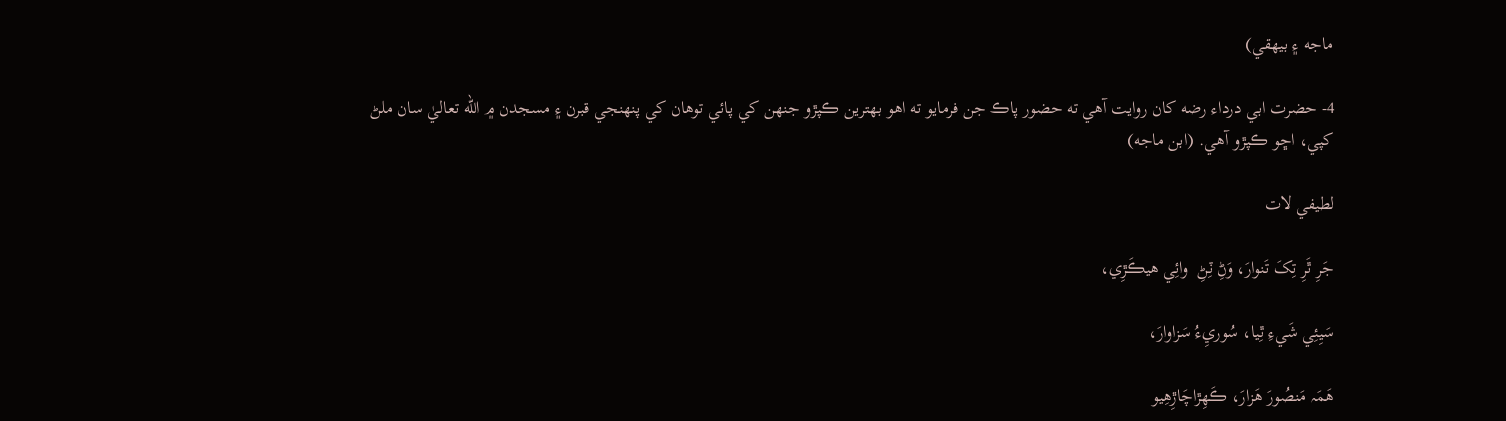ماجه ۽ بيهقي)

4- حضرت ابي درداء رضه کان روايت آهي ته حضور پاڪ جن فرمايو ته اهو بهترين ڪپڙو جنهن کي پائي توهان کي پنهنجي قبرن ۽ مسجدن ۾ الله تعاليٰ سان ملڻ کپي، اڇو ڪپڙو آهي. (ابن ماجه)

لطيفي لات

جَرِ ٿَرِ تِکَ تَنوارَ، وَڻِ ٽِڻِ  وائِي هيڪَڙِي،

سَيِئِي شَيءِ ٿِيا، سُوريِءُ سَزاوارَ،

هَمَہ مَنصُورَ هَزارَ، ڪَهِڙاچَاڙِهِيو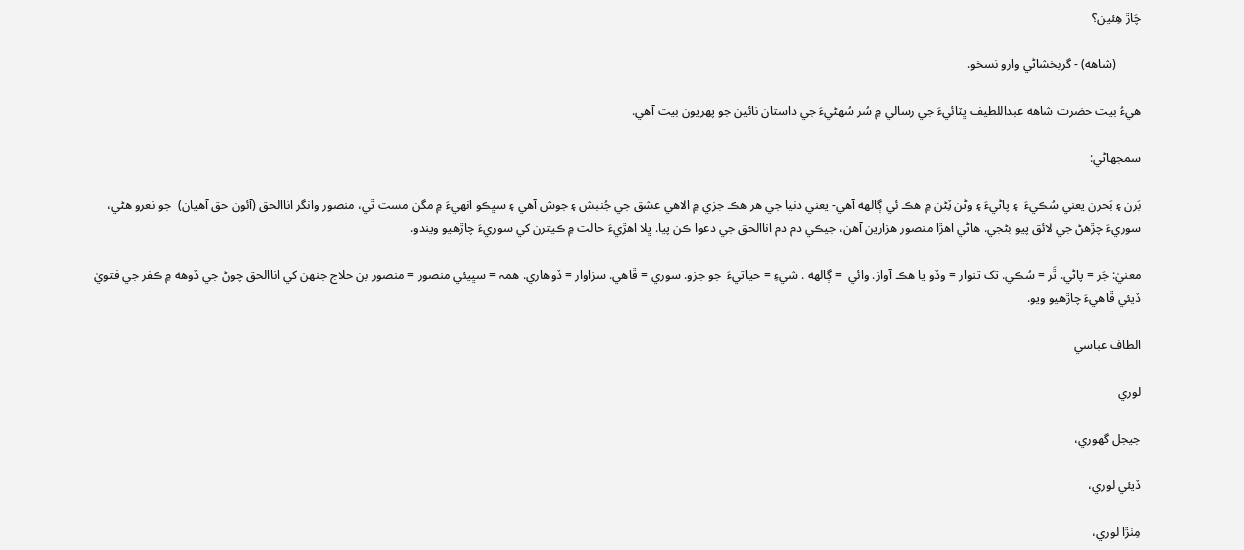چَاڙ هِئين؟

        (شاهه) - گربخشاڻي وارو نسخو.

هيءُ بيت حضرت شاهه عبداللطيف ڀٽائيءَ جي رسالي ۾ سُر سُهڻيءَ جي داستان نائين جو پهريون بيت آهي.

سمجهاڻي:

بَرن ۽ بَحرن يعني سُڪيءَ  ۽ پاڻيءَ ۽ وڻن ٽِڻن ۾ هڪ ئي ڳالهه آهي- يعني دنيا جي هر هڪ جزي ۾ الاهي عشق جي جُنبش ۽ جوش آهي ۽ سڀڪو انهيءَ ۾ مگن مست ٿي، منصور وانگر اناالحق (آئون حق آهيان)  جو نعرو هڻي، سوريءَ چڙهڻ جي لائق پيو بڻجي. هاڻي اهڙا منصور هزارين آهن، جيڪي دم دم اناالحق جي دعوا ڪن پيا. ڀلا اهڙيءَ حالت ۾ ڪيترن کي سوريءَ چاڙهيو ويندو.

معنيٰ: جَر = پاڻي. ٿَر = سُڪي. تک تنوار = وڏو يا هڪ آواز. وائي  = ڳالهه . شيءِ = حياتيءَ  جو جزو. سوري = ڦاهي. سزاوار = ڏوهاري. همہ = سڀيئي منصور = منصور بن حلاج جنهن کي اناالحق چوڻ جي ڏوهه ۾ ڪفر جي فتويٰ ڏيئي ڦاهيءَ چاڙهيو ويو.

الطاف عباسي

لوري

جيجل گهوري،

ڏيئي لوري،

مِٺڙا لوري،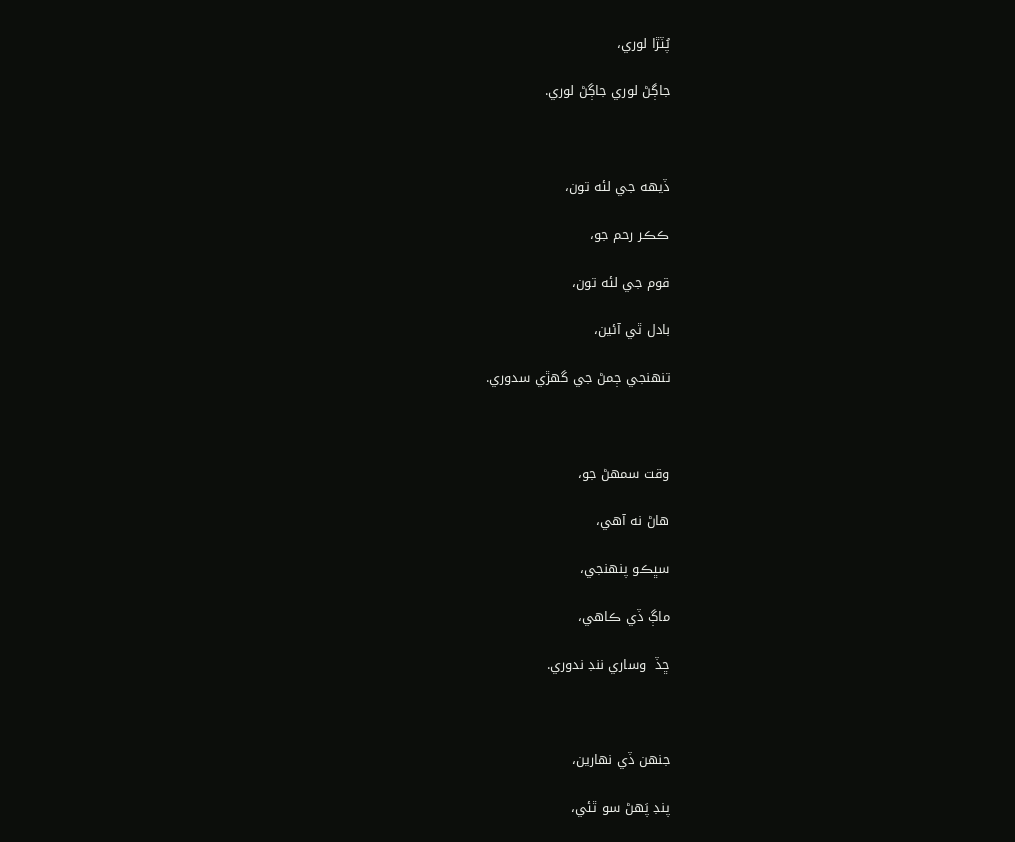پُٽڙا لوري،

جاڳڻ لوري جاڳڻ لوري.



ڏيهه جي لئه تون،

ڪڪر رحم جو،

قوم جي لئه تون،

بادل ٿي آئين،

تنهنجي ڄمڻ جي گهڙي سدوري.



وقت سمهڻ جو،

هاڻ نه آهي،

سڀڪو پنهنجي،

ماڳ ڏي ڪاهي،

ڇڏ  وساري ننڊ ندوري.



جنهن ڏي نهارين،

پنڊ پَهڻ سو ٿئي،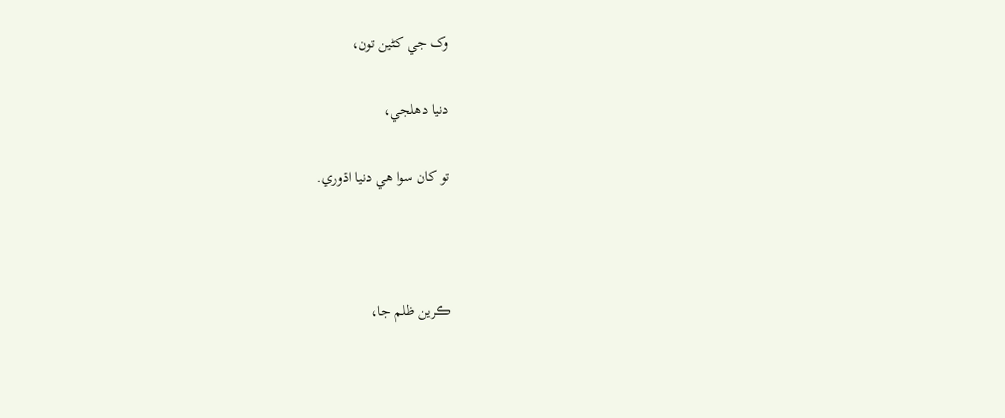وک جي کڻين تون،

دنيا دهلجي،

تو کان سوا هي دنيا اڌوري.



ڪرين ظلم جا،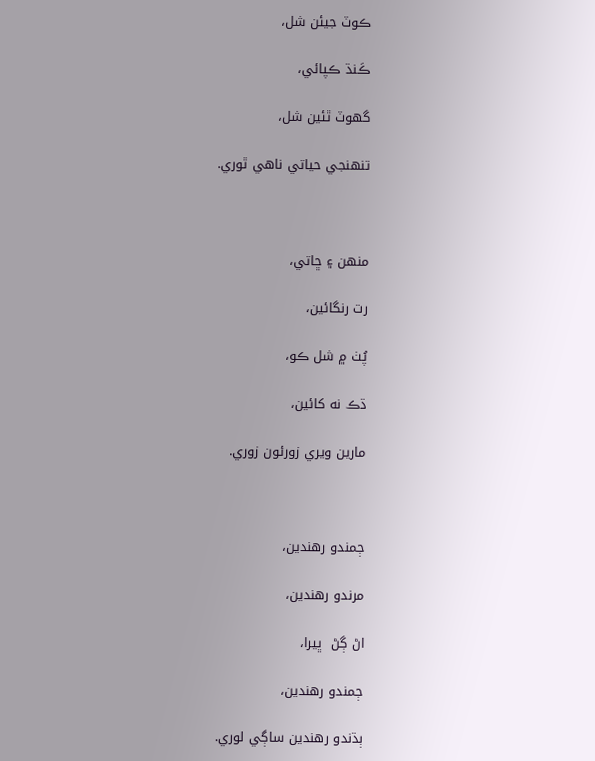ڪوٽ جيئن شل،

ڪَنڌ ڪپائي،

گهوٽ ٿئين شل،

تنهنجي حياتي ناهي ٿوري.



منهن ۽ ڇاتي،

رت رنگائين،

پُٺ ۾ شل ڪو،

ڌڪ نه کائين،

مارين ويري زورئون زوري.



ڄمندو رهندين،

مرندو رهندين،

اڻ ڳڻ  ڀيرا،

ڄمندو رهندين،

ٻڌندو رهندين ساڳي لوري.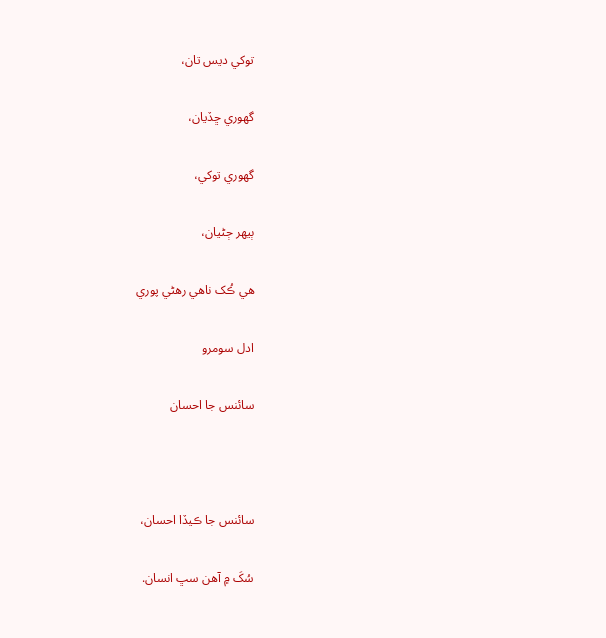توکي ديس تان،

گهوري ڇڏيان،

گهوري توکي،

ٻيهر ڄڻيان،

هي ڪُک ناهي رهڻي پوري

ادل سومرو

سائنس جا احسان



سائنس جا ڪيڏا احسان،

سُکَ ۾ آهن سڀ انسان.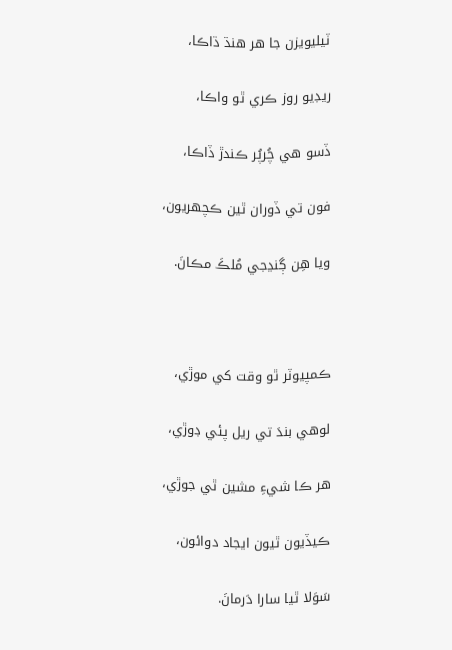ٽيليويزن جا هر هنڌ ڌاڪا،

ريڊيو روز ڪري ٿو واڪا،

ڏسو هي چُرپُر ڪندڙ ڏاڪا،

فون تي ڏوران ٿين ڪچهريون،

ويا هِن ڳنڍجي مُلڪَ مڪانَ.



ڪمپيوٽر ٿو وقت کي موڙي،

لوهي بندَ تي ريل پئي ڊوڙي،

هر ڪا شيءِ مشين ٿي جوڙي،

ڪيڏيون ٿيون ايجاد دوائون،

سَوَلا ٿيا سارا دَرمانَ.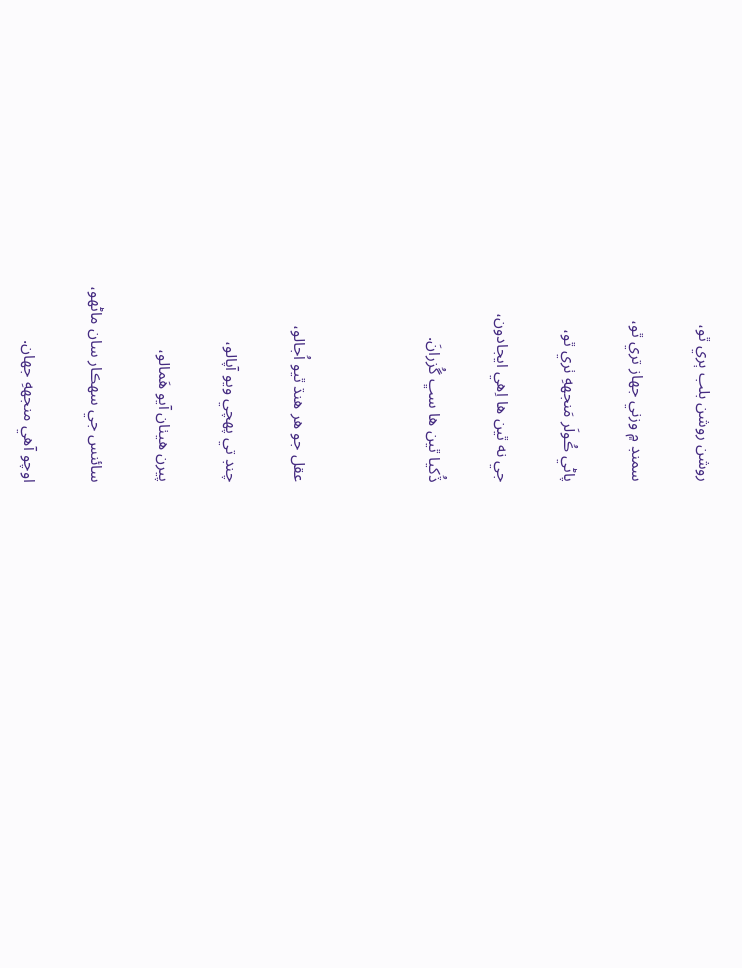روشن روشن بلب ٻري ٿو،

سمنڊ ۾ وزني جهاز تري ٿو،

پاڻي ڪُولَر مَنجههِ ٺري ٿو،

جي نه ٿين ها اِهي ايجادون،

ڏُکيا ٿين ها سڀ گُزرانَ.



عقل جو هر هنڌ ٿيو اُجالو،

چنڊ تي پهچي ويو آپالو،

پيرن هيٺان آيو هَمالو،

سائنس جي سهڪار سان ماڻهو،

اوچو آهي منجههِ جهان.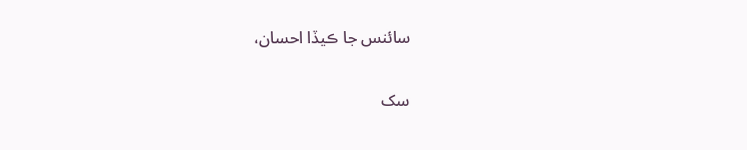سائنس جا ڪيڏا احسان،

سک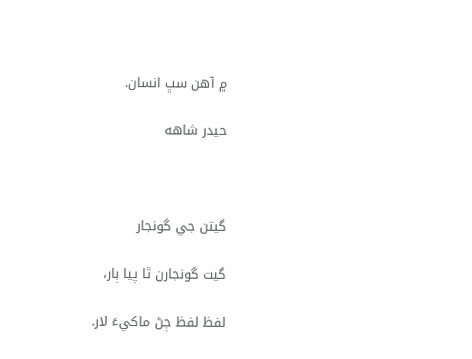۾ آهن سڀ انسان.

حيدر شاهه



گيتن جي گونجار

گيت گونجارن ٿا پيا ٻار،

لفظ لفظ ڄڻ ماکيءَ لار.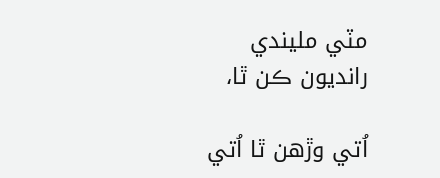مٽي مليندي رانديون ڪن ٿا،

اُتي وڙهن ٿا اُتي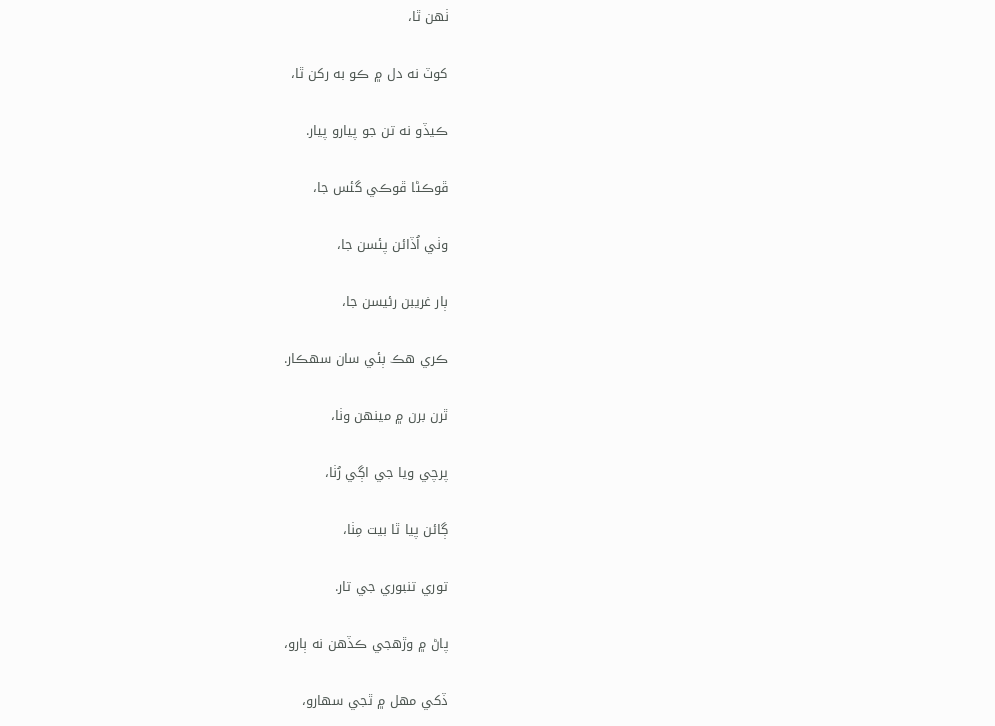ٺهن ٿا،

کوٽ نه دل ۾ ڪو به رکن ٿا،

ڪيڏو نه تن جو پيارو پيار.

ڦوڪڻا ڦوڪي گئس جا،

وٺي اُڏائن پئسن جا،

ٻار غريبن رئيسن جا،

ڪري هڪ ٻئي سان سهڪار.

ٿرن برن ۾ مينهن وٺا،

پرچي ويا جي اڳي رُٺا،

ڳائن پيا ٿا بيت مِٺا،

توري تنبوري جي تار.

پاڻ ۾ وڙهجي ڪڏهن نه ٻارو،

ڏکي مهل ۾ ٿجي سهارو،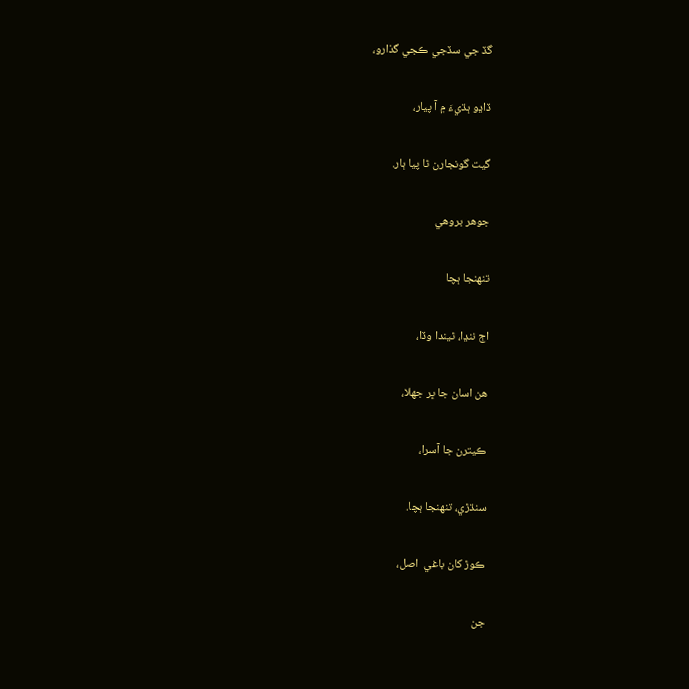گڏ جي سڏجي ڪجي گذارو،

ڏاڍو ٻڌيءَ ۾ آ پيار،

گيت گونجارن ٿا پيا ٻار.

جوهر بروهي

تنهنجا ٻچا

اڄ ننڍا، ٿيندا وڏا،

هن اسان جا ڀر جهلا،

ڪيترن جا آسرا،

سنڌڙي، تنهنجا ٻچا.

ڪوڙ کان باغي  اصل،

جن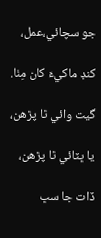جو سچائي،عمل،

کنڊ ماکيءَ کان مِٺا.

گيت وائي ٿا پڙهن،

يا ڀٽائي ٿا پڙهن،

ڏات جا سڀ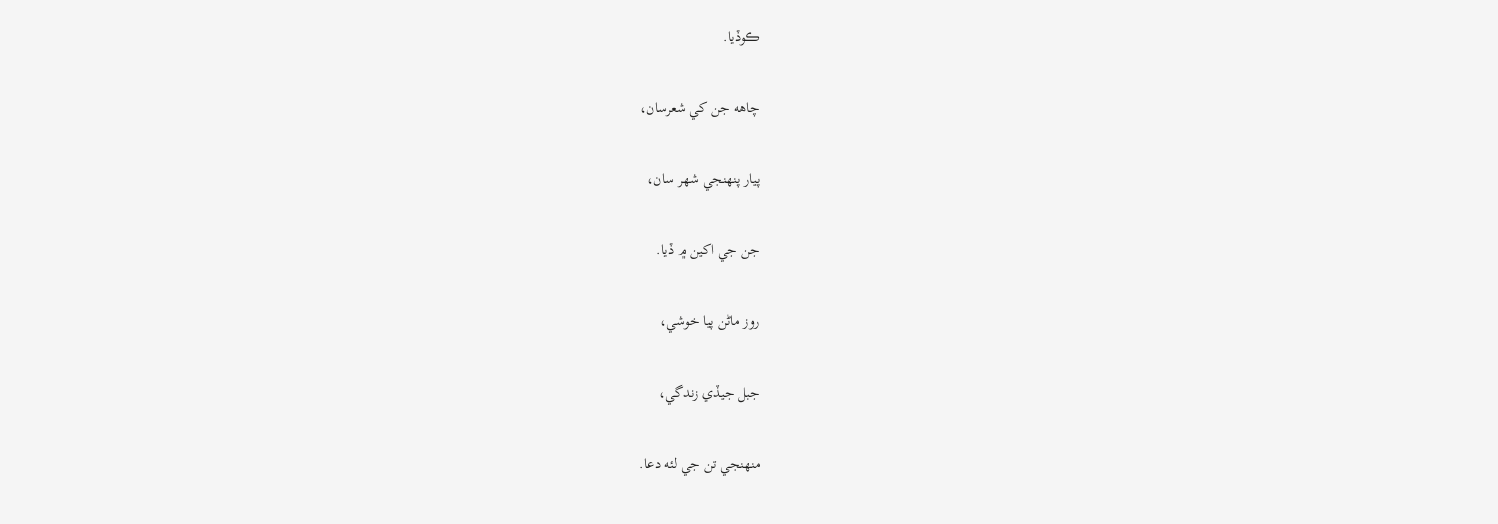ڪوڏيا.

چاهه جن کي شعرسان،

پيار پنهنجي شهر سان،

جن جي اکين ۾ ڏيا.

روز ماڻن پيا خوشي،

جبل جيڏي زندگي،

منهنجي تن جي لئه دعا.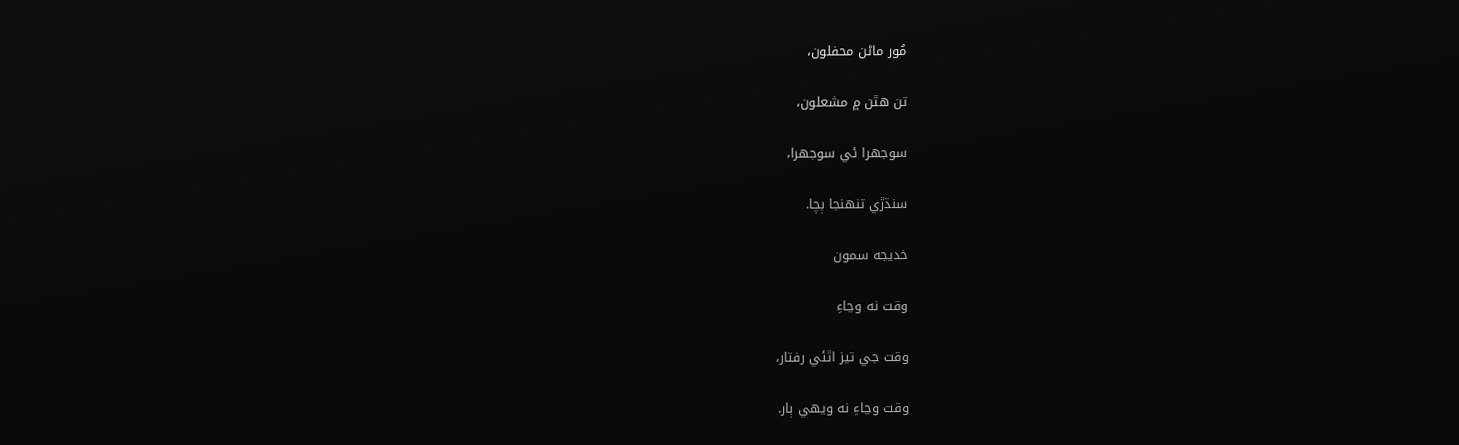مُور ماڻن محفلون،

تن هٿن ۾ مشعلون،

سوجهرا ئي سوجهرا،

سنڌڙي تنهنجا ٻچا.

خديجه سمون

وقت نه وڃاءِ

وقت جي تيز اٿئي رفتار،

وقت وڃاءِ نه ويهي ٻار.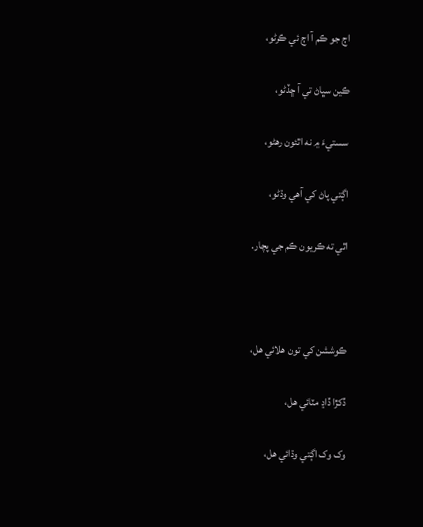اڄ جو ڪم آ اڄ ئي ڪرڻو،

ڪين سڀاڻ تي آ ڇڏڻو،

سستيءَ ۾ نه اٿئون رهڻو،

اڳتي پاڻ کي آهي وڌڻو،

اٿي ته ڪريون ڪم جي پچار.



ڪوششن کي تون هلائي هل،

ڏکڙا ڏاڍ مٽائي هل،

وک وک اڳتي وڌائي هل،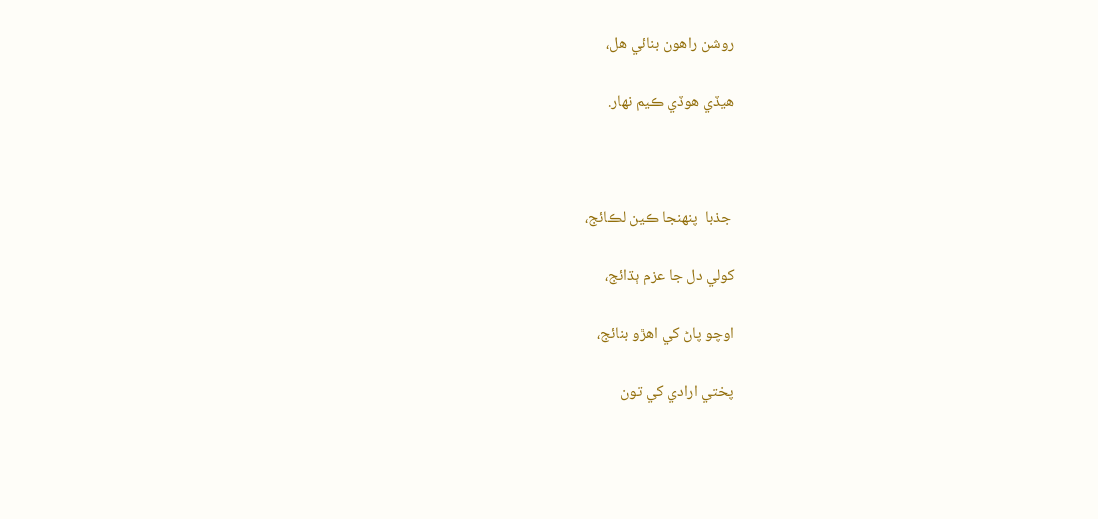روشن راهون بنائي هل،

هيڏي هوڏي ڪيم نهار.



 جذبا  پنهنجا ڪين لڪائج،

کولي دل جا عزم ٻڌائج،

اوچو پاڻ کي اهڙو بنائج،

پختي ارادي کي تون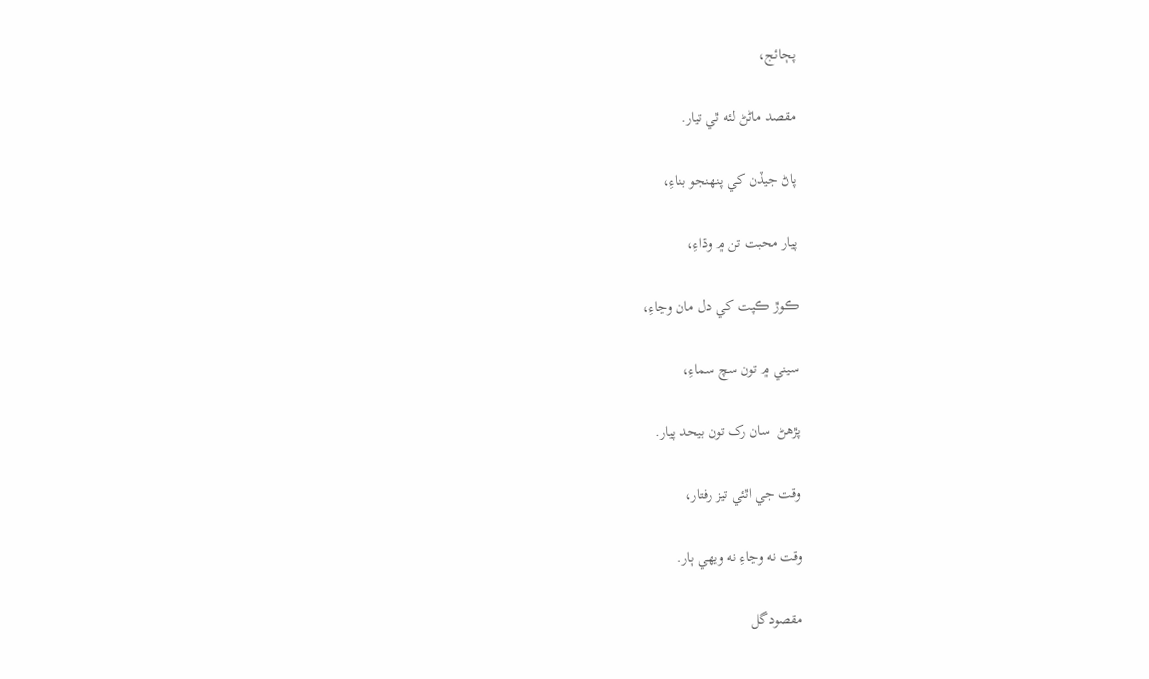پڄائج،

مقصد ماڻڻ لئه ٿي تيار.

پاڻ جيڏن کي پنهنجو بناءِ،

پيار محبت تن ۾ وڌاءِ،

ڪوڙ ڪپت کي دل مان وڃاءِ،

سيني ۾ تون سچ سماءِ،

پڙهڻ  سان رک تون بيحد پيار.

وقت جي اٿئي تيز رفتار،

وقت نه وڃاءِ نه ويهي ٻار.

مقصودگل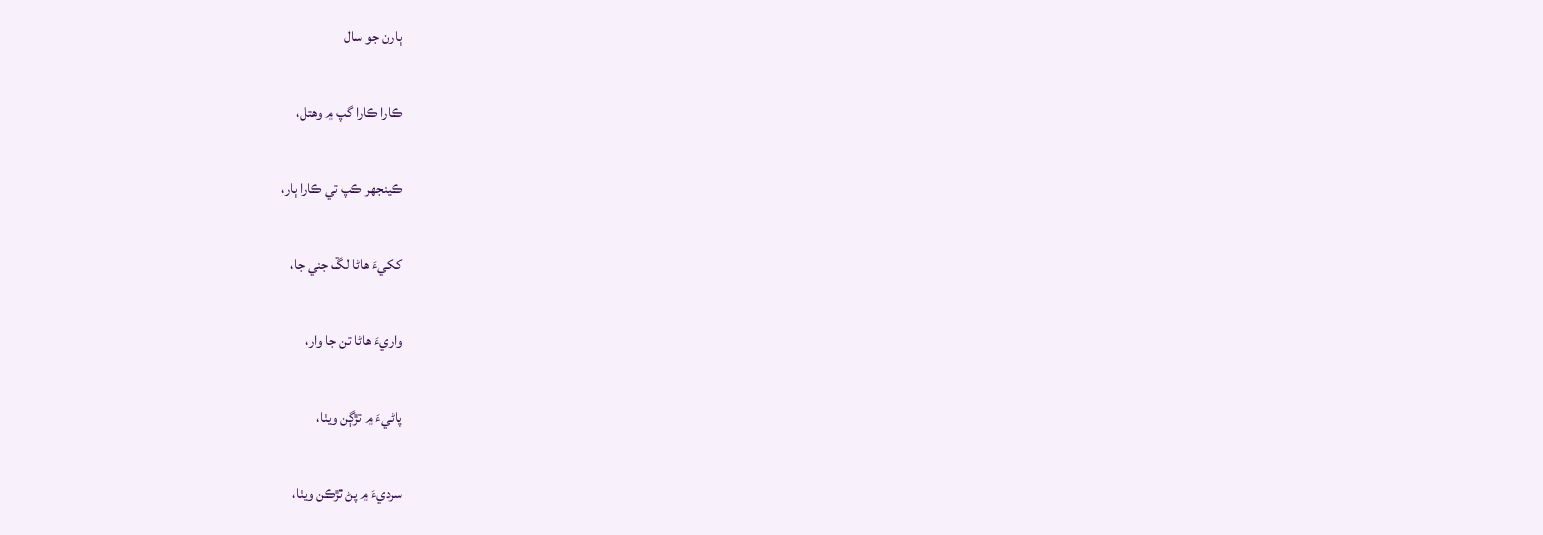ٻارن جو سال

ڪارا ڪارا گپ ۾ وهتل،

ڪينجهر ڪپ تي ڪارا ٻار،

ککيءَ هاڻا لڱ جني جا،

واريءَ هاڻا تن جا وار،

پاڻيءَ ۾ تڙڳن ويٺا،

سرديءَ ۾ پڻ ٿڙڪن ويٺا،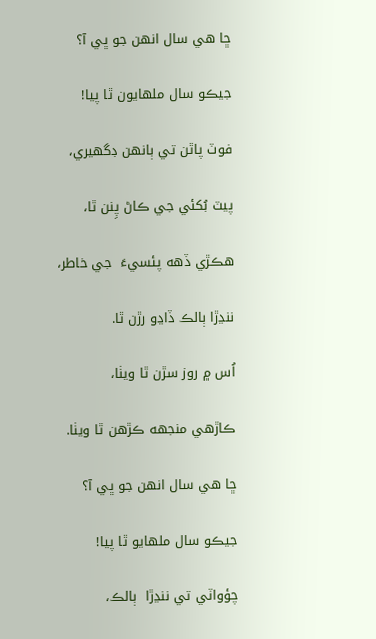ڇا هي سال انهن جو ڀي آ؟

جيڪو سال ملهايون ٿا پيا!

فوٽ پاٿن تي ٻانهن ڊگهيري،

پيٽ بُکئي جي ڪاڻ پِنن ٿا،

هڪڙي ڏهه پئسيءَ  جي خاطر،

ننڍڙا ٻالڪ ڏاڍو رڙن ٿا.

اُس ۾ روز سڙن ٿا ويٺا،

ڪاڙهي منجهه ڪڙهن ٿا ويٺا.

ڇا هي سال انهن جو ڀي آ؟

جيڪو سال ملهايو ٿا پيا!

چؤواٽي تي ننڍڙا  ٻالڪ،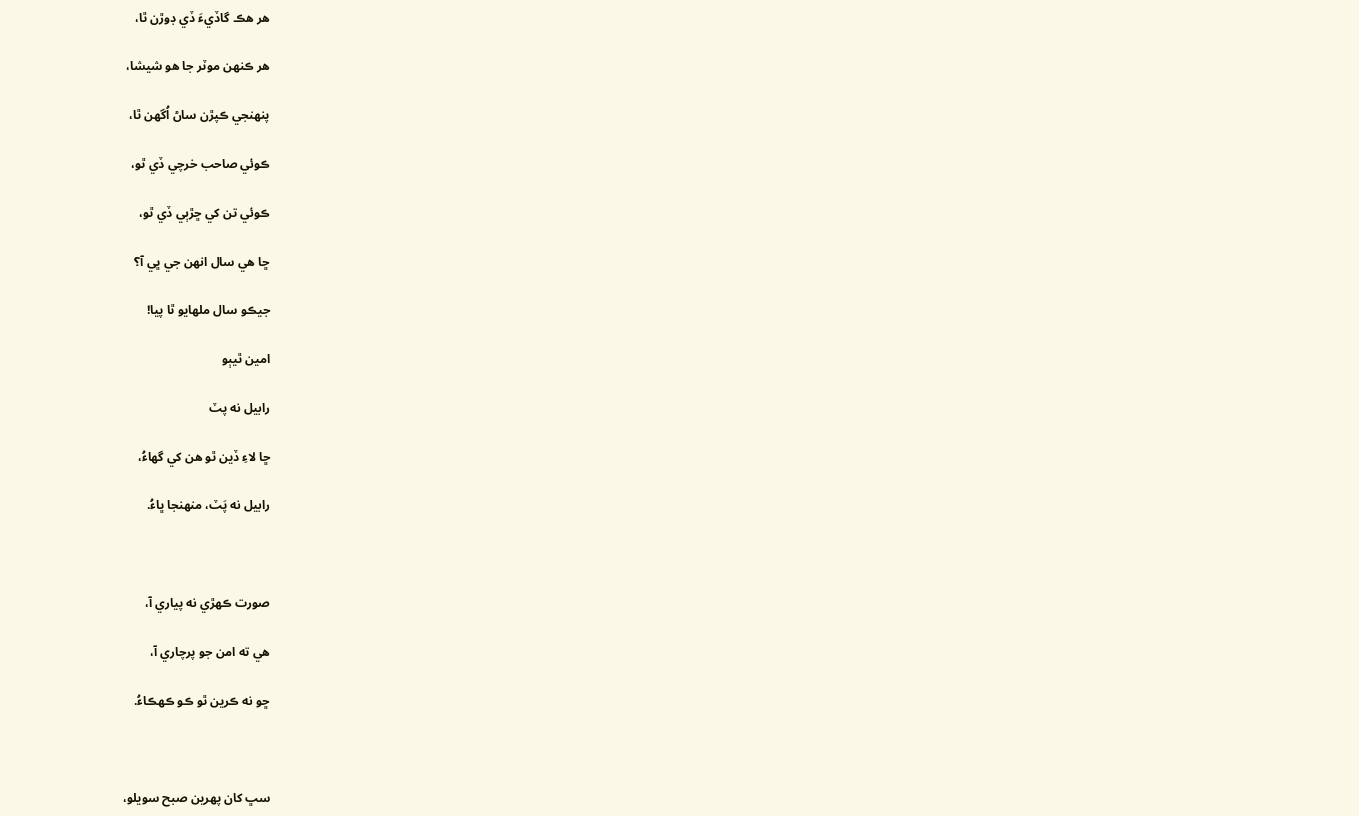هر هڪ گاڏيءَ ڏي ڊوڙن ٿا،

هر ڪنهن موٽر جا هو شيشا،

پنهنجي ڪپڙن ساڻ اُگهن ٿا،

ڪوئي صاحب خرچي ڏي ٿو،

ڪوئي تن کي ڇڙٻي ڏي ٿو،

ڇا هي سال انهن جي ڀي آ؟

جيڪو سال ملهايو ٿا پيا!

امين ٿيٻو

رابيل نه پٽ

ڇا لاءِ ڏين ٿو هن کي گهاءُ،

رابيل نه پَٽ، منهنجا ڀاءُ.



صورت ڪهڙي نه پياري آ،

هي ته امن جو پرچاري آ،

ڇو نه ڪرين ٿو ڪو ڪهڪاءُ.



سڀ کان پهرين صبح سويلو،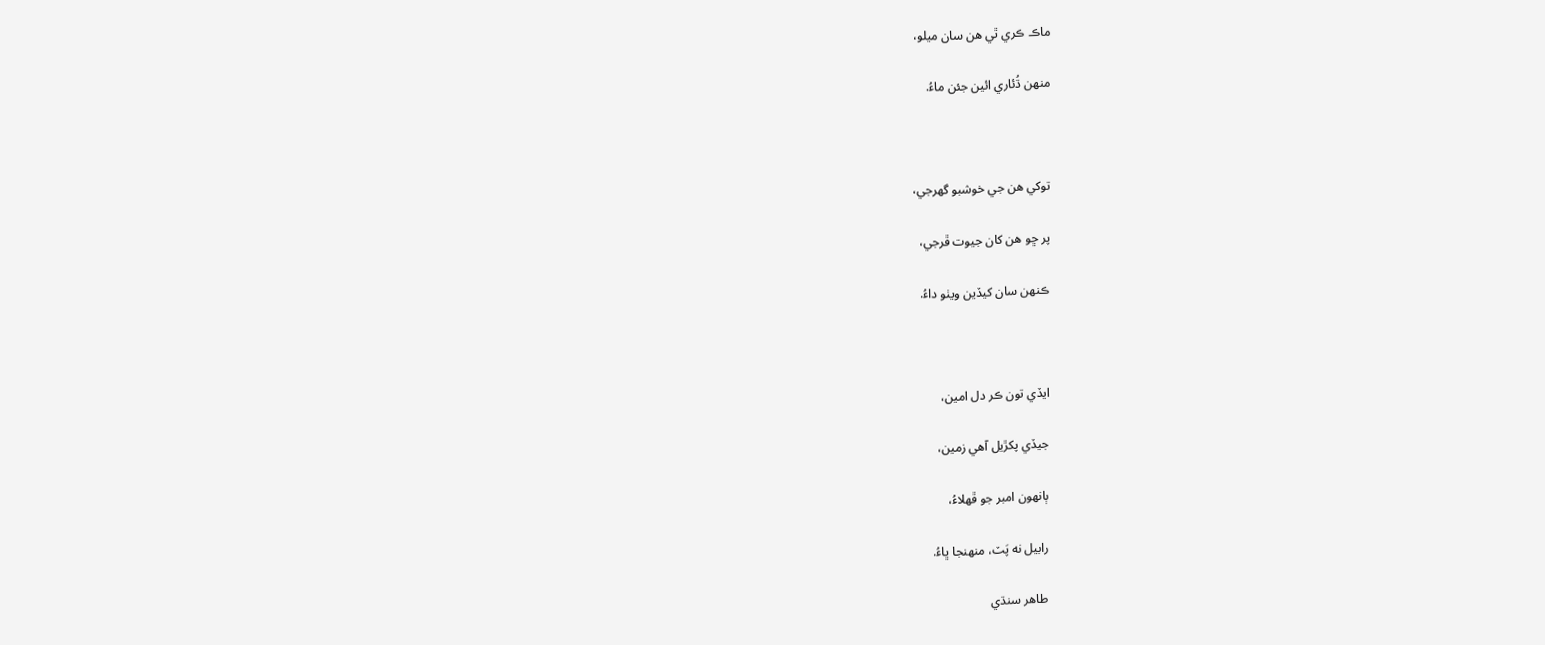ماڪ ڪري ٿي هن سان ميلو،

منهن ڌُئاري ائين جئن ماءُ.



توکي هن جي خوشبو گهرجي،

پر ڇو هن کان جيوت ڦرجي،

ڪنهن سان کيڏين ويٺو داءُ.



ايڏي تون ڪر دل امين،

جيڏي پکڙيل آهي زمين،

ٻانهون امبر جو ڦهلاءُ،

رابيل نه پَٽ، منهنجا ڀاءُ.

طاهر سنڌي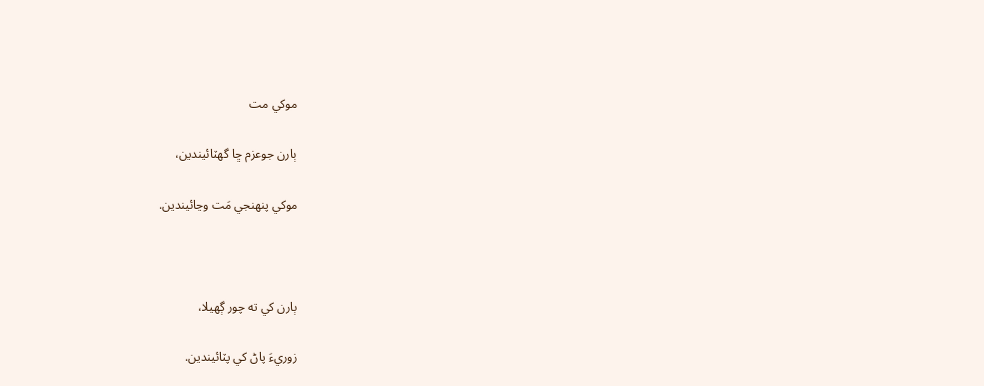موکي مت

ٻارن جوعزم ڇا گهٽائيندين،

موکي پنهنجي مَت وڃائيندين.



ٻارن کي ته چور ڳهيلا،

زوريءَ پاڻ کي پٽائيندين.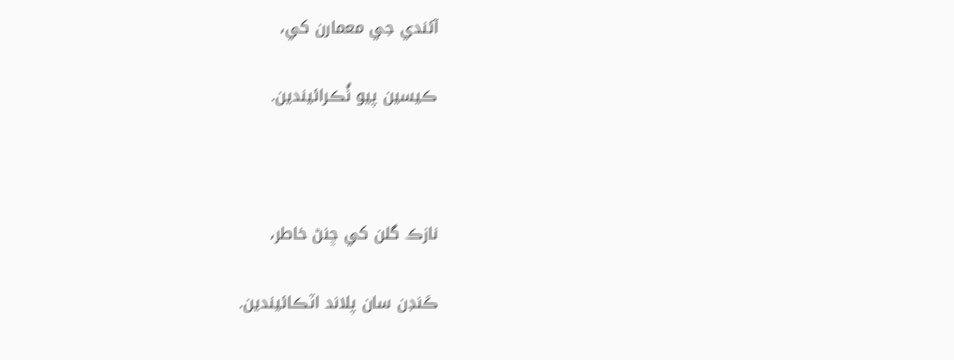آئندي جي معمارن کي،

ڪيسين پيو ٺُڪرائيندين.



نازڪ گلن کي ڇنڻ خاطر،

ڪَنڊن سان پلاند اٽڪائيندين.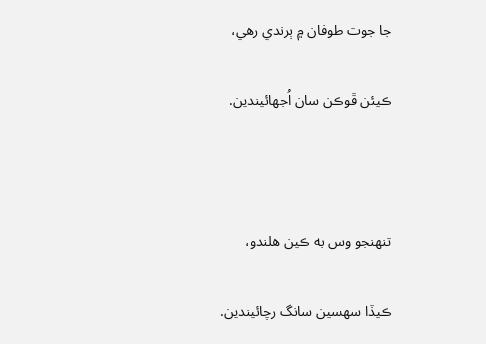جا جوت طوفان ۾ ٻرندي رهي،

ڪيئن ڦوڪن سان اُجهائيندين.



تنهنجو وس به ڪين هلندو،

ڪيڏا سهسين سانگ رچائيندين.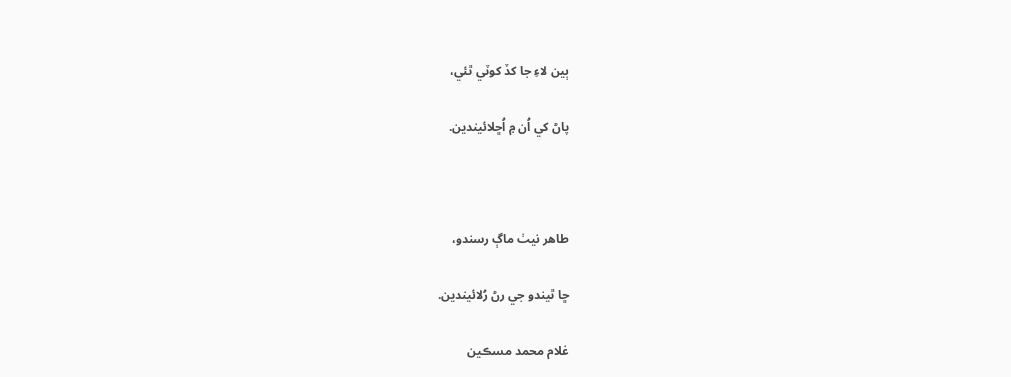ٻين لاءِ جا کڏ کوٽي ٿئي،

پاڻ کي اُن ۾ اُڇلائيندين.



طاهر نيٺ ماڳ رسندو،

ڇا ٿيندو جي رڻ رُلائيندين.

غلام محمد مسڪين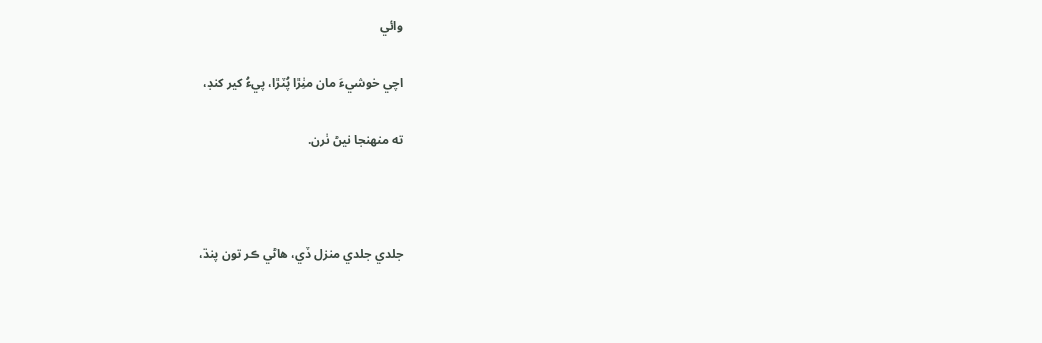وائي

اچي خوشيءَ مان مٺِڙا پُٽڙا، پيءُ کير کنڊ،

ته منهنجا نيڻ ٺرن.



جلدي جلدي منزل ڏي، هاڻي ڪر تون پنڌ،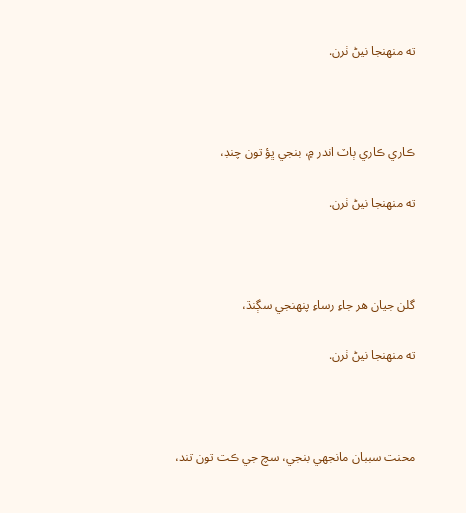ته منهنجا نيڻ ٺرن.



ڪاري ڪاري ٻاٽ اندر ۾، بنجي ڀؤ تون چنڊ،

ته منهنجا نيڻ ٺرن.



گلن جيان هر جاءِ رساءِ پنهنجي سڳنڌ،

ته منهنجا نيڻ ٺرن.



محنت سببان مانجهي بنجي، سچ جي ڪت تون تند،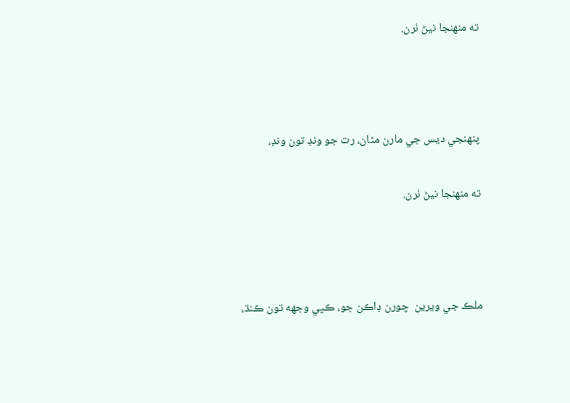ته منهنجا نيڻ ٺرن.



پنهنجي ديس جي مارن مٿان، رت جو ونڊ تون ونڊ،

ته منهنجا نيڻ ٺرن.



ملڪ جي ويرين  چورن ڊاڪن جو، ڪپي وجهه تون ڪنڌ،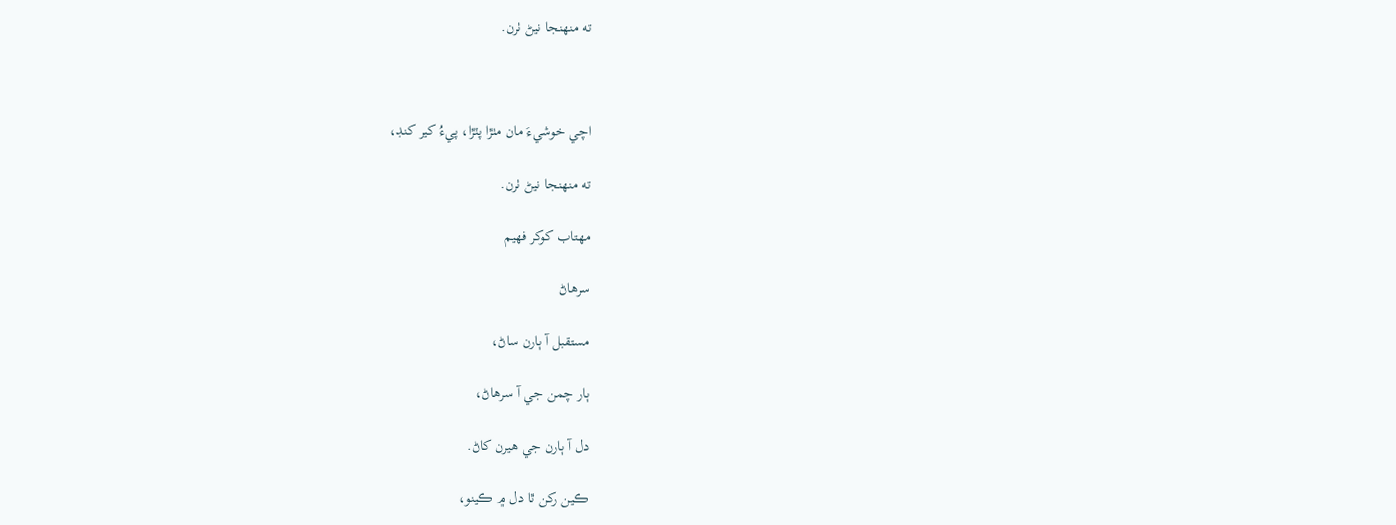ته منهنجا نيڻ ٺرن.



اچي خوشيءَ مان مٺڙا پٽڙا، پيءُ کير کنڊ،

ته منهنجا نيڻ ٺرن.

مهتاب کوکر فهيم

سرهاڻ

مستقبل آ ٻارن ساڻ،

ٻار چمن جي آ سرهاڻ،

دل آ ٻارن جي هيرن کاڻ.

ڪين رکن ٿا دل ۾ ڪينو،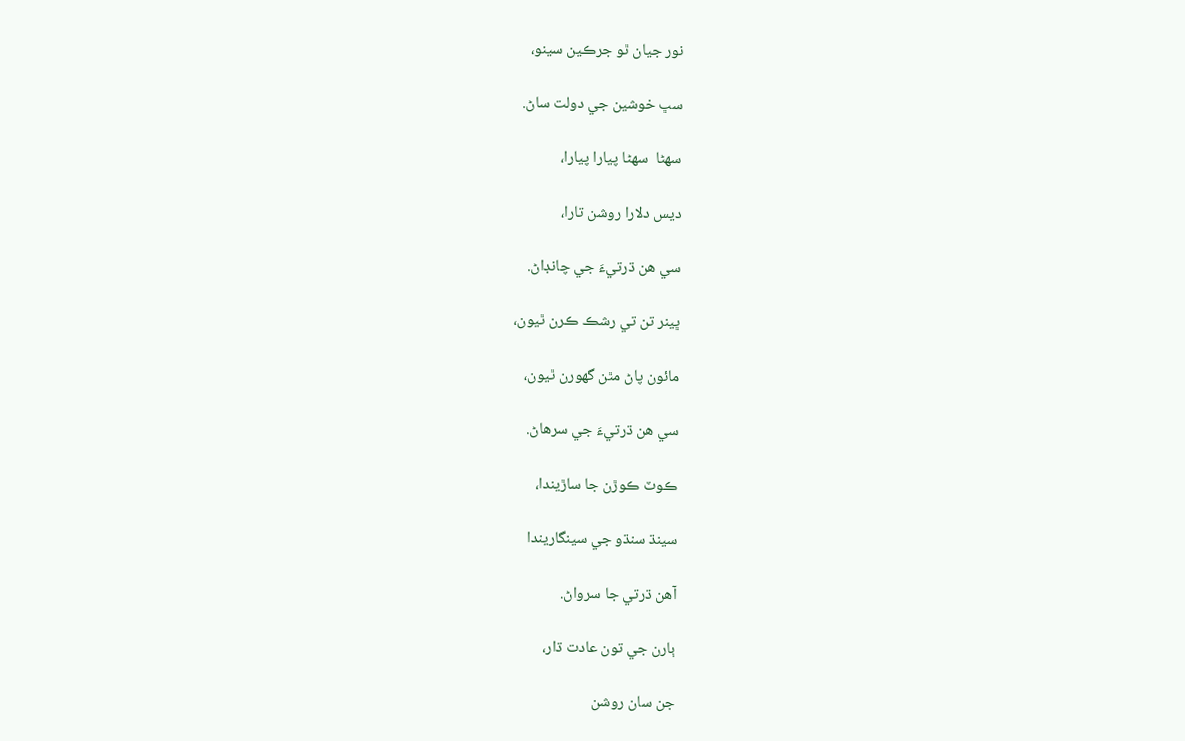نور جيان ٿو جرڪين سينو،

سڀ خوشين جي دولت ساڻ.

سهڻا  سهڻا پيارا پيارا،

ديس دلارا روشن تارا،

سي هن ڌرتيءَ جي چانڊاڻ.

ڀينر تن تي رشڪ ڪرن ٿيون،

مائون پاڻ مٿن گهورن ٿيون،

سي هن ڌرتيءَ جي سرهاڻ.

ڪوٽ ڪوڙن جا ساڙيندا،

سينڌ سنڌو جي سينگاريندا

آهن ڌرتي جا سرواڻ.

ٻارن جي تون عادت ڌار،

جن سان روشن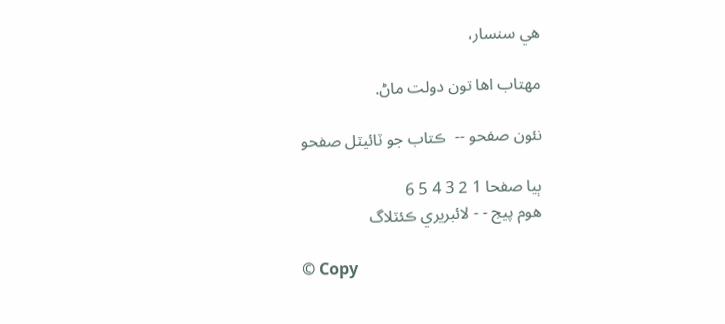هي سنسار،

مهتاب اها تون دولت ماڻ.

نئون صفحو --  ڪتاب جو ٽائيٽل صفحو

ٻيا صفحا 1 2 3 4 5 6
هوم پيج - - لائبريري ڪئٽلاگ

© Copy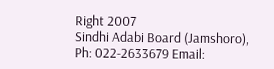Right 2007
Sindhi Adabi Board (Jamshoro),
Ph: 022-2633679 Email: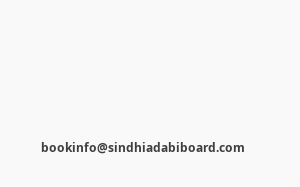bookinfo@sindhiadabiboard.com